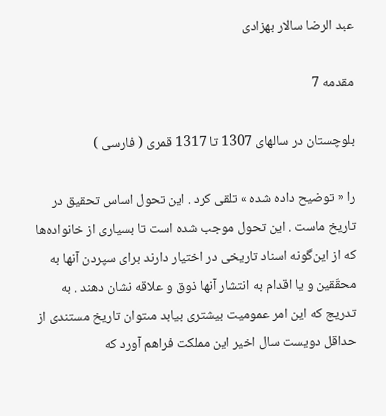عبد الرضا سالار بهزادى

مقدمه 7

بلوچستان در سالهاى 1307 تا 1317 قمرى ( فارسى )

را « توضيح داده شده » تلقى كرد . اين تحول اساس تحقيق در تاريخ ماست . اين تحول موجب شده است تا بسيارى از خانواده‌ها كه از اين‌گونه اسناد تاريخى در اختيار دارند براى سپردن آنها به محقّقين و يا اقدام به انتشار آنها ذوق و علاقه نشان دهند . به تدريج كه اين امر عموميت بيشترى بيابد مىتوان تاريخ مستندى از حداقل دويست سال اخير اين مملكت فراهم آورد كه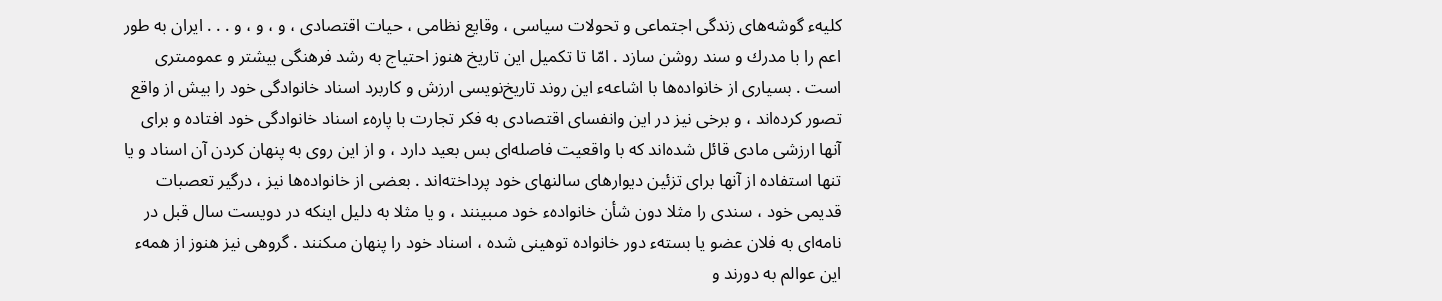كليهء گوشه‌هاى زندگى اجتماعى و تحولات سياسى ، وقايع نظامى ، حيات اقتصادى ، و ، و ، و . . . ايران به طور اعم را با مدرك و سند روشن سازد . امّا تا تكميل اين تاريخ هنوز احتياج به رشد فرهنگى بيشتر و عمومىترى است . بسيارى از خانواده‌ها با اشاعهء اين روند تاريخ‌نويسى ارزش و كاربرد اسناد خانوادگى خود را بيش از واقع تصور كرده‌اند ، و برخى نيز در اين وانفساى اقتصادى به فكر تجارت با پارهء اسناد خانوادگى خود افتاده و براى آنها ارزشى مادى قائل شده‌اند كه با واقعيت فاصله‌اى بس بعيد دارد ، و از اين روى به پنهان كردن آن اسناد و يا تنها استفاده از آنها براى تزئين ديوارهاى سالنهاى خود پرداخته‌اند . بعضى از خانواده‌ها نيز ، درگير تعصبات قديمى خود ، سندى را مثلا دون شأن خانوادهء خود مىبينند ، و يا مثلا به دليل اينكه در دويست سال قبل در نامه‌اى به فلان عضو يا بستهء دور خانواده توهينى شده ، اسناد خود را پنهان مىكنند . گروهى نيز هنوز از همهء اين عوالم به دورند و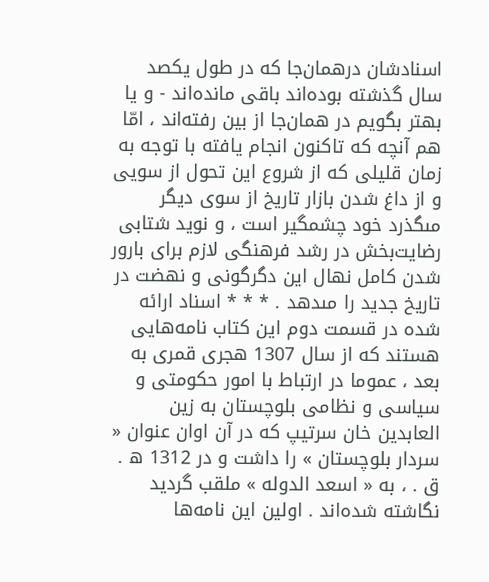اسنادشان درهمان‌جا كه در طول يكصد سال گذشته بوده‌اند باقى مانده‌اند - و يا بهتر بگويم در همان‌جا از بين رفته‌اند ، امّا هم آنچه كه تاكنون انجام يافته با توجه به زمان قليلى كه از شروع اين تحول از سويى و از داغ شدن بازار تاريخ از سوى ديگر مىگذرد خود چشمگير است ، و نويد شتابى رضايت‌بخش در رشد فرهنگى لازم براى بارور شدن كامل نهال اين دگرگونى و نهضت در تاريخ جديد را مىدهد . * * * اسناد ارائه شده در قسمت دوم اين كتاب نامه‌هايى هستند كه از سال 1307 هجرى قمرى به بعد ، عموما در ارتباط با امور حكومتى و سياسى و نظامى بلوچستان به زين العابدين خان سرتيپ كه در آن اوان عنوان « سردار بلوچستان » را داشت و در 1312 ه . ق . ، به « اسعد الدوله » ملقب گرديد نگاشته شده‌اند . اولين اين نامه‌ها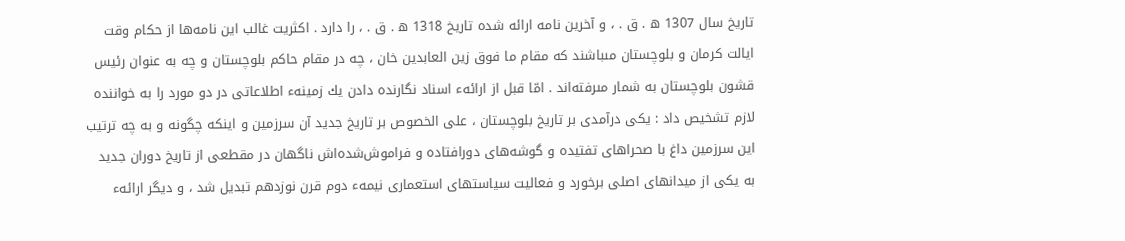تاريخ سال 1307 ه . ق . ، و آخرين نامه ارائه شده تاريخ 1318 ه . ق . ، را دارد . اكثريت غالب اين نامه‌ها از حكام وقت ايالت كرمان و بلوچستان مىباشند كه مقام ما فوق زين العابدين خان ، چه در مقام حاكم بلوچستان و چه به عنوان رئيس قشون بلوچستان به شمار مىرفته‌اند . امّا قبل از ارائهء اسناد نگارنده دادن يك زمينهء اطلاعاتى در دو مورد را به خواننده لازم تشخيص داد : يكى درآمدى بر تاريخ بلوچستان ، على الخصوص بر تاريخ جديد آن سرزمين و اينكه چگونه و به چه ترتيب اين سرزمين داغ با صحراهاى تفتيده و گوشه‌هاى دورافتاده و فراموش‌شده‌اش ناگهان در مقطعى از تاريخ دوران جديد به يكى از ميدانهاى اصلى برخورد و فعاليت سياستهاى استعمارى نيمهء دوم قرن نوزدهم تبديل شد ، و ديگر ارائهء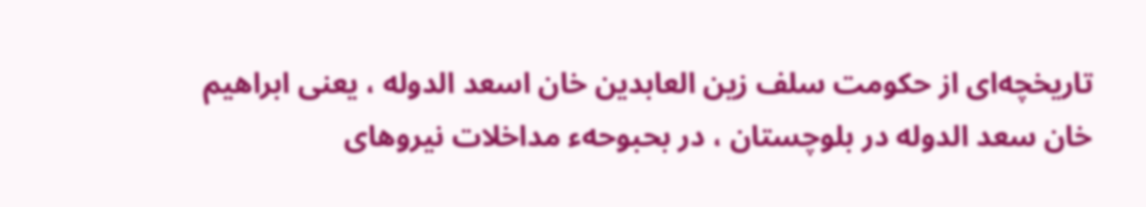تاريخچه‌اى از حكومت سلف زين العابدين خان اسعد الدوله ، يعنى ابراهيم خان سعد الدوله در بلوچستان ، در بحبوحهء مداخلات نيروهاى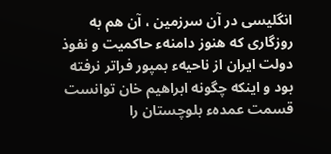انگليسى در آن سرزمين ، آن هم به روزگارى كه هنوز دامنهء حاكميت و نفوذ دولت ايران از ناحيهء بمپور فراتر نرفته بود و اينكه چگونه ابراهيم خان توانست قسمت عمدهء بلوچستان را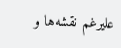عليرغم نقشه‌ها و